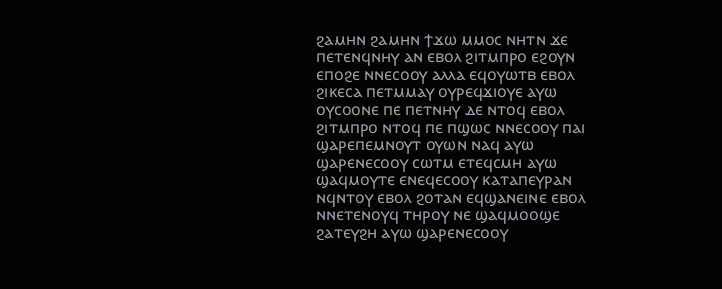ϩⲁⲙⲏⲛ ϩⲁⲙⲏⲛ ϯϫⲱ ⲙⲙⲟⲥ ⲛⲏⲧⲛ ϫⲉ ⲡⲉⲧⲉⲛϥⲛⲏⲩ ⲁⲛ ⲉⲃⲟⲗ ϩⲓⲧⲙⲡⲣⲟ ⲉϩⲟⲩⲛ ⲉⲡⲟϩⲉ ⲛⲛⲉⲥⲟⲟⲩ ⲁⲗⲗⲁ ⲉϥⲟⲩⲱⲧⲃ ⲉⲃⲟⲗ ϩⲓⲕⲉⲥⲁ ⲡⲉⲧⲙⲙⲁⲩ ⲟⲩⲣⲉϥϫⲓⲟⲩⲉ ⲁⲩⲱ ⲟⲩⲥⲟⲟⲛⲉ ⲡⲉ ⲡⲉⲧⲛⲏⲩ ⲇⲉ ⲛⲧⲟϥ ⲉⲃⲟⲗ ϩⲓⲧⲙⲡⲣⲟ ⲛⲧⲟϥ ⲡⲉ ⲡϣⲱⲥ ⲛⲛⲉⲥⲟⲟⲩ ⲡⲁⲓ ϣⲁⲣⲉⲡⲉⲙⲛⲟⲩⲧ ⲟⲩⲱⲛ ⲛⲁϥ ⲁⲩⲱ ϣⲁⲣⲉⲛⲉⲥⲟⲟⲩ ⲥⲱⲧⲙ ⲉⲧⲉϥⲥⲙⲏ ⲁⲩⲱ ϣⲁϥⲙⲟⲩⲧⲉ ⲉⲛⲉϥⲉⲥⲟⲟⲩ ⲕⲁⲧⲁⲡⲉⲩⲣⲁⲛ ⲛϥⲛⲧⲟⲩ ⲉⲃⲟⲗ ϩⲟⲧⲁⲛ ⲉϥϣⲁⲛⲉⲓⲛⲉ ⲉⲃⲟⲗ ⲛⲛⲉⲧⲉⲛⲟⲩϥ ⲧⲏⲣⲟⲩ ⲛⲉ ϣⲁϥⲙⲟⲟϣⲉ ϩⲁⲧⲉⲩϩⲏ ⲁⲩⲱ ϣⲁⲣⲉⲛⲉⲥⲟⲟⲩ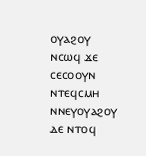ⲟⲩⲁϩⲟⲩ ⲛⲥⲱϥ ϫⲉ ⲥⲉⲥⲟⲟⲩⲛ ⲛⲧⲉϥⲥⲙⲏ ⲛⲛⲉⲩⲟⲩⲁϩⲟⲩ ⲇⲉ ⲛⲧⲟϥ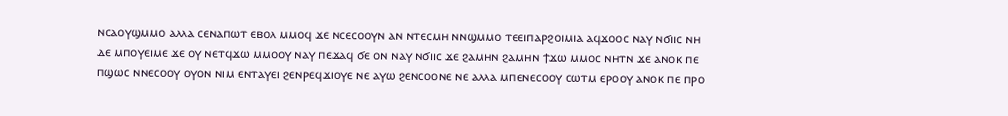ⲛⲥⲁⲟⲩϣⲙⲙⲟ ⲁⲗⲗⲁ ⲥⲉⲛⲁⲡⲱⲧ ⲉⲃⲟⲗ ⲙⲙⲟϥ ϫⲉ ⲛⲥⲉⲥⲟⲟⲩⲛ ⲁⲛ ⲛⲧⲉⲥⲙⲏ ⲛⲛϣⲙⲙⲟ ⲧⲉⲉⲓⲡⲁⲣϩⲟⲓⲙⲓⲁ ⲁϥϫⲟⲟⲥ ⲛⲁⲩ ⲛϭⲓⲓⲥ ⲛⲏ ⲇⲉ ⲙⲡⲟⲩⲉⲓⲙⲉ ϫⲉ ⲟⲩ ⲛⲉⲧϥϫⲱ ⲙⲙⲟⲟⲩ ⲛⲁⲩ ⲡⲉϫⲁϥ ϭⲉ ⲟⲛ ⲛⲁⲩ ⲛϭⲓⲓⲥ ϫⲉ ϩⲁⲙⲏⲛ ϩⲁⲙⲏⲛ ϯϫⲱ ⲙⲙⲟⲥ ⲛⲏⲧⲛ ϫⲉ ⲁⲛⲟⲕ ⲡⲉ ⲡϣⲱⲥ ⲛⲛⲉⲥⲟⲟⲩ ⲟⲩⲟⲛ ⲛⲓⲙ ⲉⲛⲧⲁⲩⲉⲓ ϩⲉⲛⲣⲉϥϫⲓⲟⲩⲉ ⲛⲉ ⲁⲩⲱ ϩⲉⲛⲥⲟⲟⲛⲉ ⲛⲉ ⲁⲗⲗⲁ ⲙⲡⲉⲛⲉⲥⲟⲟⲩ ⲥⲱⲧⲙ ⲉⲣⲟⲟⲩ ⲁⲛⲟⲕ ⲡⲉ ⲡⲣⲟ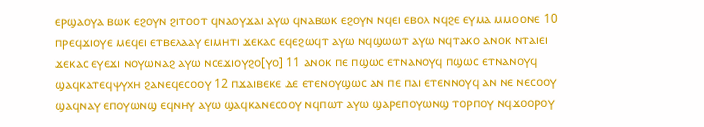ⲉⲣϣⲁⲟⲩⲁ ⲃⲱⲕ ⲉϩⲟⲩⲛ ϩⲓⲧⲟⲟⲧ ϥⲛⲁⲟⲩϫⲁⲓ ⲁⲩⲱ ϥⲛⲁⲃⲱⲕ ⲉϩⲟⲩⲛ ⲛϥⲉⲓ ⲉⲃⲟⲗ ⲛϥϩⲉ ⲉⲩⲙⲁ ⲙⲙⲟⲟⲛⲉ 10 ⲡⲣⲉϥϫⲓⲟⲩⲉ ⲙⲉϥⲉⲓ ⲉⲧⲃⲉⲗⲁⲁⲩ ⲉⲓⲙⲏⲧⲓ ϫⲉⲕⲁⲥ ⲉϥⲉϩⲱϥⲧ ⲁⲩⲱ ⲛϥϣⲱⲱⲧ ⲁⲩⲱ ⲛϥⲧⲁⲕⲟ ⲁⲛⲟⲕ ⲛⲧⲁⲓⲉⲓ ϫⲉⲕⲁⲥ ⲉⲩⲉϫⲓ ⲛⲟⲩⲱⲛⲁϩ ⲁⲩⲱ ⲛⲥⲉϫⲓⲟⲩϩⲟ[ⲩⲟ] 11 ⲁⲛⲟⲕ ⲡⲉ ⲡϣⲱⲥ ⲉⲧⲛⲁⲛⲟⲩϥ ⲡϣⲱⲥ ⲉⲧⲛⲁⲛⲟⲩϥ ϣⲁϥⲕⲁⲧⲉϥⲯⲩⲭⲏ ϩⲁⲛⲉϥⲉⲥⲟⲟⲩ 12 ⲡϫⲁⲓⲃⲉⲕⲉ ⲇⲉ ⲉⲧⲉⲛⲟⲩϣⲱⲥ ⲁⲛ ⲡⲉ ⲡⲁⲓ ⲉⲧⲉⲛⲛⲟⲩϥ ⲁⲛ ⲛⲉ ⲛⲉⲥⲟⲟⲩ ϣⲁϥⲛⲁⲩ ⲉⲡⲟⲩⲱⲛϣ ⲉϥⲛⲏⲩ ⲁⲩⲱ ϣⲁϥⲕⲁⲛⲉⲥⲟⲟⲩ ⲛϥⲡⲱⲧ ⲁⲩⲱ ϣⲁⲣⲉⲡⲟⲩⲱⲛϣ ⲧⲟⲣⲡⲟⲩ ⲛϥϫⲟⲟⲣⲟⲩ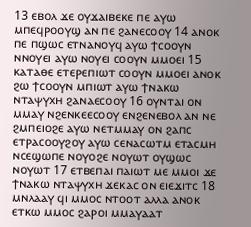13 ⲉⲃⲟⲗ ϫⲉ ⲟⲩϫⲁⲓⲃⲉⲕⲉ ⲡⲉ ⲁⲩⲱ ⲙⲡⲉϥⲣⲟⲟⲩϣ ⲁⲛ ⲡⲉ ϩⲁⲛⲉⲥⲟⲟⲩ 14 ⲁⲛⲟⲕ ⲡⲉ ⲡϣⲱⲥ ⲉⲧⲛⲁⲛⲟⲩϥ ⲁⲩⲱ ϯⲥⲟⲟⲩⲛ ⲛⲛⲟⲩⲉⲓ ⲁⲩⲱ ⲛⲟⲩⲉⲓ ⲥⲟⲟⲩⲛ ⲙⲙⲟⲉⲓ 15 ⲕⲁⲧⲁⲑⲉ ⲉⲧⲉⲣⲉⲡⲓⲱⲧ ⲥⲟⲟⲩⲛ ⲙⲙⲟⲉⲓ ⲁⲛⲟⲕ ϩⲱ ϯⲥⲟⲟⲩⲛ ⲙⲡⲓⲱⲧ ⲁⲩⲱ ϯⲛⲁⲕⲱ ⲛⲧⲁⲯⲩⲭⲏ ϩⲁⲛⲁⲉⲥⲟⲟⲩ 16 ⲟⲩⲛⲧⲁⲓ ⲟⲛ ⲙⲙⲁⲩ ⲛϩⲉⲛⲕⲉⲉⲥⲟⲟⲩ ⲉⲛϩⲉⲛⲉⲃⲟⲗ ⲁⲛ ⲛⲉ ϩⲙⲡⲉⲓⲟϩⲉ ⲁⲩⲱ ⲛⲉⲧⲙⲙⲁⲩ ⲟⲛ ϩⲁⲡⲥ ⲉⲧⲣⲁⲥⲟⲟⲩϩⲟⲩ ⲁⲩⲱ ⲥⲉⲛⲁⲥⲱⲧⲙ ⲉⲧⲁⲥⲙⲏ ⲛⲥⲉϣⲱⲡⲉ ⲛⲟⲩⲟϩⲉ ⲛⲟⲩⲱⲧ ⲟⲩϣⲱⲥ ⲛⲟⲩⲱⲧ 17 ⲉⲧⲃⲉⲡⲁⲓ ⲡⲁⲓⲱⲧ ⲙⲉ ⲙⲙⲟⲓ ϫⲉ ϯⲛⲁⲕⲱ ⲛⲧⲁⲯⲩⲭⲏ ϫⲉⲕⲁⲥ ⲟⲛ ⲉⲓⲉϫⲓⲧⲥ 18 ⲙⲛⲗⲁⲁⲩ ϥⲓ ⲙⲙⲟⲥ ⲛⲧⲟⲟⲧ ⲁⲗⲗⲁ ⲁⲛⲟⲕ ⲉⲧⲕⲱ ⲙⲙⲟⲥ ϩⲁⲣⲟⲓ ⲙⲙⲁⲩⲁⲁⲧ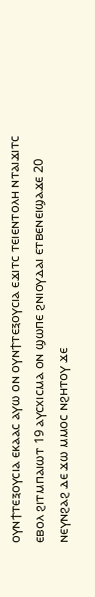ⲟⲩⲛϯⲧⲉⲝⲟⲩⲥⲓⲁ ⲉⲕⲁⲁⲥ ⲁⲩⲱ ⲟⲛ ⲟⲩⲛϯⲧⲉⲝⲟⲩⲥⲓⲁ ⲉϫⲓⲧⲥ ⲧⲉⲓⲉⲛⲧⲟⲗⲏ ⲛⲧⲁⲓϫⲓⲧⲥ ⲉⲃⲟⲗ ϩⲓⲧⲙⲡⲁⲓⲱⲧ 19 ⲁⲩⲥⲭⲓⲥⲙⲁ ⲟⲛ ϣⲱⲡⲉ ϩⲛⲓⲟⲩⲇⲁⲓ ⲉⲧⲃⲉⲛⲉⲓϣⲁϫⲉ 20 ⲛⲉⲩⲛϩⲁϩ ⲇⲉ ϫⲱ ⲙⲙⲟⲥ ⲛϩⲏⲧⲟⲩ ϫⲉ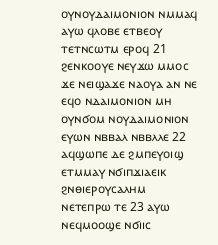ⲟⲩⲛⲟⲩⲇⲁⲓⲙⲟⲛⲓⲟⲛ ⲛⲙⲙⲁϥ ⲁⲩⲱ ϥⲗⲟⲃⲉ ⲉⲧⲃⲉⲟⲩ ⲧⲉⲧⲛⲥⲱⲧⲙ ⲉⲣⲟϥ 21 ϩⲉⲛⲕⲟⲟⲩⲉ ⲛⲉⲩϫⲱ ⲙⲙⲟⲥ ϫⲉ ⲛⲉⲓϣⲁϫⲉ ⲛⲁⲟⲩⲁ ⲁⲛ ⲛⲉ ⲉϥⲟ ⲛⲇⲁⲓⲙⲟⲛⲓⲟⲛ ⲙⲏ ⲟⲩⲛϭⲟⲙ ⲛⲟⲩⲇⲁⲓⲙⲟⲛⲓⲟⲛ ⲉⲩⲱⲛ ⲛⲃⲃⲁⲗ ⲛⲃⲃⲗⲗⲉ 22 ⲁϥϣⲱⲡⲉ ⲇⲉ ϩⲙⲡⲉⲩⲟⲓϣ ⲉⲧⲙⲙⲁⲩ ⲛϭⲓⲡϫⲓⲁⲉⲓⲕ ϩⲛⲑⲓⲉⲣⲟⲩⲥⲁⲗⲏⲙ ⲛⲉⲧⲉⲡⲣⲱ ⲧⲉ 23 ⲁⲩⲱ ⲛⲉϥⲙⲟⲟϣⲉ ⲛϭⲓⲓⲥ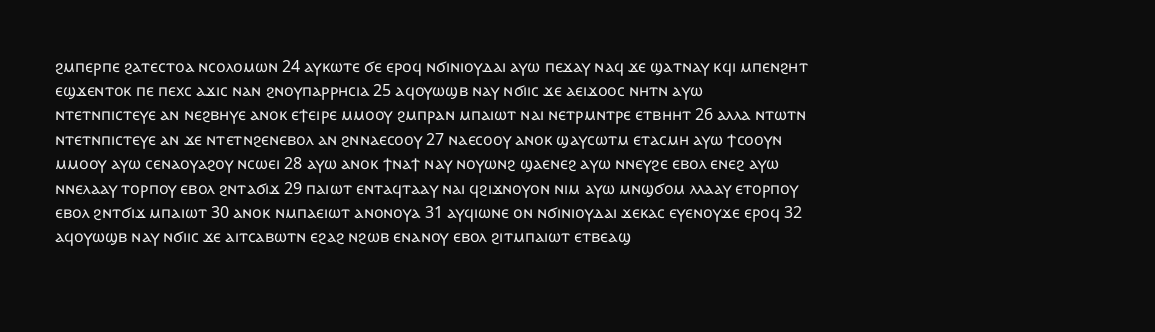ϩⲙⲡⲉⲣⲡⲉ ϩⲁⲧⲉⲥⲧⲟⲁ ⲛⲥⲟⲗⲟⲙⲱⲛ 24 ⲁⲩⲕⲱⲧⲉ ϭⲉ ⲉⲣⲟϥ ⲛϭⲓⲛⲓⲟⲩⲇⲁⲓ ⲁⲩⲱ ⲡⲉϫⲁⲩ ⲛⲁϥ ϫⲉ ϣⲁⲧⲛⲁⲩ ⲕϥⲓ ⲙⲡⲉⲛϩⲏⲧ ⲉϣϫⲉⲛⲧⲟⲕ ⲡⲉ ⲡⲉⲭⲥ ⲁϫⲓⲥ ⲛⲁⲛ ϩⲛⲟⲩⲡⲁⲣⲣⲏⲥⲓⲁ 25 ⲁϥⲟⲩⲱϣⲃ ⲛⲁⲩ ⲛϭⲓⲓⲥ ϫⲉ ⲁⲉⲓϫⲟⲟⲥ ⲛⲏⲧⲛ ⲁⲩⲱ ⲛⲧⲉⲧⲛⲡⲓⲥⲧⲉⲩⲉ ⲁⲛ ⲛⲉϩⲃⲏⲩⲉ ⲁⲛⲟⲕ ⲉϯⲉⲓⲣⲉ ⲙⲙⲟⲟⲩ ϩⲙⲡⲣⲁⲛ ⲙⲡⲁⲓⲱⲧ ⲛⲁⲓ ⲛⲉⲧⲣⲙⲛⲧⲣⲉ ⲉⲧⲃⲏⲏⲧ 26 ⲁⲗⲗⲁ ⲛⲧⲱⲧⲛ ⲛⲧⲉⲧⲛⲡⲓⲥⲧⲉⲩⲉ ⲁⲛ ϫⲉ ⲛⲧⲉⲧⲛϩⲉⲛⲉⲃⲟⲗ ⲁⲛ ϩⲛⲛⲁⲉⲥⲟⲟⲩ 27 ⲛⲁⲉⲥⲟⲟⲩ ⲁⲛⲟⲕ ϣⲁⲩⲥⲱⲧⲙ ⲉⲧⲁⲥⲙⲏ ⲁⲩⲱ ϯⲥⲟⲟⲩⲛ ⲙⲙⲟⲟⲩ ⲁⲩⲱ ⲥⲉⲛⲁⲟⲩⲁϩⲟⲩ ⲛⲥⲱⲉⲓ 28 ⲁⲩⲱ ⲁⲛⲟⲕ ϯⲛⲁϯ ⲛⲁⲩ ⲛⲟⲩⲱⲛϩ ϣⲁⲉⲛⲉϩ ⲁⲩⲱ ⲛⲛⲉⲩϩⲉ ⲉⲃⲟⲗ ⲉⲛⲉϩ ⲁⲩⲱ ⲛⲛⲉⲗⲁⲁⲩ ⲧⲟⲣⲡⲟⲩ ⲉⲃⲟⲗ ϩⲛⲧⲁϭⲓϫ 29 ⲡⲁⲓⲱⲧ ⲉⲛⲧⲁϥⲧⲁⲁⲩ ⲛⲁⲓ ϥϩⲓϫⲛⲟⲩⲟⲛ ⲛⲓⲙ ⲁⲩⲱ ⲙⲛϣϭⲟⲙ ⲗⲗⲁⲁⲩ ⲉⲧⲟⲣⲡⲟⲩ ⲉⲃⲟⲗ ϩⲛⲧϭⲓϫ ⲙⲡⲁⲓⲱⲧ 30 ⲁⲛⲟⲕ ⲛⲙⲡⲁⲉⲓⲱⲧ ⲁⲛⲟⲛⲟⲩⲁ 31 ⲁⲩϥⲓⲱⲛⲉ ⲟⲛ ⲛϭⲓⲛⲓⲟⲩⲇⲁⲓ ϫⲉⲕⲁⲥ ⲉⲩⲉⲛⲟⲩϫⲉ ⲉⲣⲟϥ 32 ⲁϥⲟⲩⲱϣⲃ ⲛⲁⲩ ⲛϭⲓⲓⲥ ϫⲉ ⲁⲓⲧⲥⲁⲃⲱⲧⲛ ⲉϩⲁϩ ⲛϩⲱⲃ ⲉⲛⲁⲛⲟⲩ ⲉⲃⲟⲗ ϩⲓⲧⲙⲡⲁⲓⲱⲧ ⲉⲧⲃⲉⲁϣ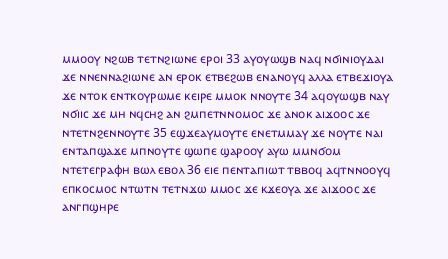ⲙⲙⲟⲟⲩ ⲛϩⲱⲃ ⲧⲉⲧⲛϩⲓⲱⲛⲉ ⲉⲣⲟⲓ 33 ⲁⲩⲟⲩⲱϣⲃ ⲛⲁϥ ⲛϭⲓⲛⲓⲟⲩⲇⲁⲓ ϫⲉ ⲛⲛⲉⲛⲛⲁϩⲓⲱⲛⲉ ⲁⲛ ⲉⲣⲟⲕ ⲉⲧⲃⲉϩⲱⲃ ⲉⲛⲁⲛⲟⲩϥ ⲁⲗⲗⲁ ⲉⲧⲃⲉϫⲓⲟⲩⲁ ϫⲉ ⲛⲧⲟⲕ ⲉⲛⲧⲕⲟⲩⲣⲱⲙⲉ ⲕⲉⲓⲣⲉ ⲙⲙⲟⲕ ⲛⲛⲟⲩⲧⲉ 34 ⲁϥⲟⲩⲱϣⲃ ⲛⲁⲩ ⲛϭⲓⲓⲥ ϫⲉ ⲙⲏ ⲛϥⲥⲏϩ ⲁⲛ ϩⲙⲡⲉⲧⲛⲛⲟⲙⲟⲥ ϫⲉ ⲁⲛⲟⲕ ⲁⲓϫⲟⲟⲥ ϫⲉ ⲛⲧⲉⲧⲛϩⲉⲛⲛⲟⲩⲧⲉ 35 ⲉϣϫⲉⲁⲩⲙⲟⲩⲧⲉ ⲉⲛⲉⲧⲙⲙⲁⲩ ϫⲉ ⲛⲟⲩⲧⲉ ⲛⲁⲓ ⲉⲛⲧⲁⲡϣⲁϫⲉ ⲙⲡⲛⲟⲩⲧⲉ ϣⲱⲡⲉ ϣⲁⲣⲟⲟⲩ ⲁⲩⲱ ⲙⲙⲛϭⲟⲙ ⲛⲧⲉⲧⲉⲅⲣⲁⲫⲏ ⲃⲱⲗ ⲉⲃⲟⲗ 36 ⲉⲓⲉ ⲡⲉⲛⲧⲁⲡⲓⲱⲧ ⲧⲃⲃⲟϥ ⲁϥⲧⲛⲛⲟⲟⲩϥ ⲉⲡⲕⲟⲥⲙⲟⲥ ⲛⲧⲱⲧⲛ ⲧⲉⲧⲛϫⲱ ⲙⲙⲟⲥ ϫⲉ ⲕϫⲉⲟⲩⲁ ϫⲉ ⲁⲓϫⲟⲟⲥ ϫⲉ ⲁⲛⲅⲡϣⲏⲣⲉ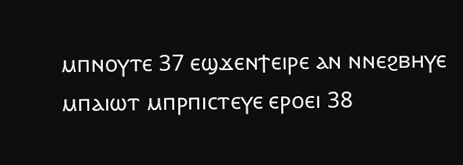ⲙⲡⲛⲟⲩⲧⲉ 37 ⲉϣϫⲉⲛϯⲉⲓⲣⲉ ⲁⲛ ⲛⲛⲉϩⲃⲏⲩⲉ ⲙⲡⲁⲓⲱⲧ ⲙⲡⲣⲡⲓⲥⲧⲉⲩⲉ ⲉⲣⲟⲉⲓ 38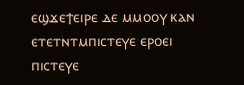ⲉϣϫⲉϯⲉⲓⲣⲉ ⲇⲉ ⲙⲙⲟⲟⲩ ⲕⲁⲛ ⲉⲧⲉⲧⲛⲧⲙⲡⲓⲥⲧⲉⲩⲉ ⲉⲣⲟⲉⲓ ⲡⲓⲥⲧⲉⲩⲉ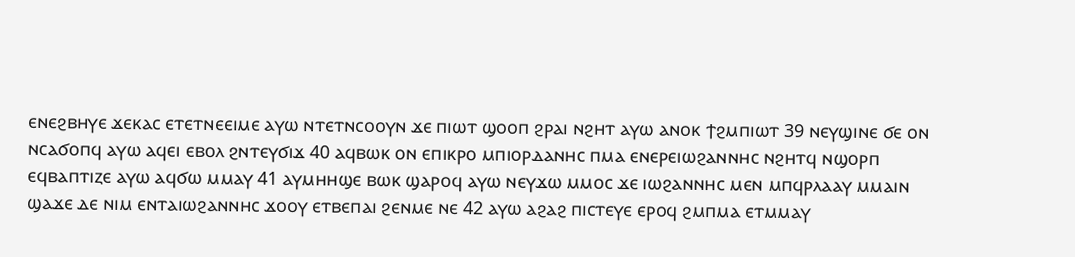ⲉⲛⲉϩⲃⲏⲩⲉ ϫⲉⲕⲁⲥ ⲉⲧⲉⲧⲛⲉⲉⲓⲙⲉ ⲁⲩⲱ ⲛⲧⲉⲧⲛⲥⲟⲟⲩⲛ ϫⲉ ⲡⲓⲱⲧ ϣⲟⲟⲡ ϩⲣⲁⲓ ⲛϩⲏⲧ ⲁⲩⲱ ⲁⲛⲟⲕ ϯϩⲙⲡⲓⲱⲧ 39 ⲛⲉⲩϣⲓⲛⲉ ϭⲉ ⲟⲛ ⲛⲥⲁϭⲟⲡϥ ⲁⲩⲱ ⲁϥⲉⲓ ⲉⲃⲟⲗ ϩⲛⲧⲉⲩϭⲓϫ 40 ⲁϥⲃⲱⲕ ⲟⲛ ⲉⲡⲓⲕⲣⲟ ⲙⲡⲓⲟⲣⲇⲁⲛⲏⲥ ⲡⲙⲁ ⲉⲛⲉⲣⲉⲓⲱϩⲁⲛⲛⲏⲥ ⲛϩⲏⲧϥ ⲛϣⲟⲣⲡ ⲉϥⲃⲁⲡⲧⲓⲍⲉ ⲁⲩⲱ ⲁϥϭⲱ ⲙⲙⲁⲩ 41 ⲁⲩⲙⲏⲏϣⲉ ⲃⲱⲕ ϣⲁⲣⲟϥ ⲁⲩⲱ ⲛⲉⲩϫⲱ ⲙⲙⲟⲥ ϫⲉ ⲓⲱϩⲁⲛⲛⲏⲥ ⲙⲉⲛ ⲙⲡϥⲣⲗⲁⲁⲩ ⲙⲙⲁⲓⲛ ϣⲁϫⲉ ⲇⲉ ⲛⲓⲙ ⲉⲛⲧⲁⲓⲱϩⲁⲛⲛⲏⲥ ϫⲟⲟⲩ ⲉⲧⲃⲉⲡⲁⲓ ϩⲉⲛⲙⲉ ⲛⲉ 42 ⲁⲩⲱ ⲁϩⲁϩ ⲡⲓⲥⲧⲉⲩⲉ ⲉⲣⲟϥ ϩⲙⲡⲙⲁ ⲉⲧⲙⲙⲁⲩ